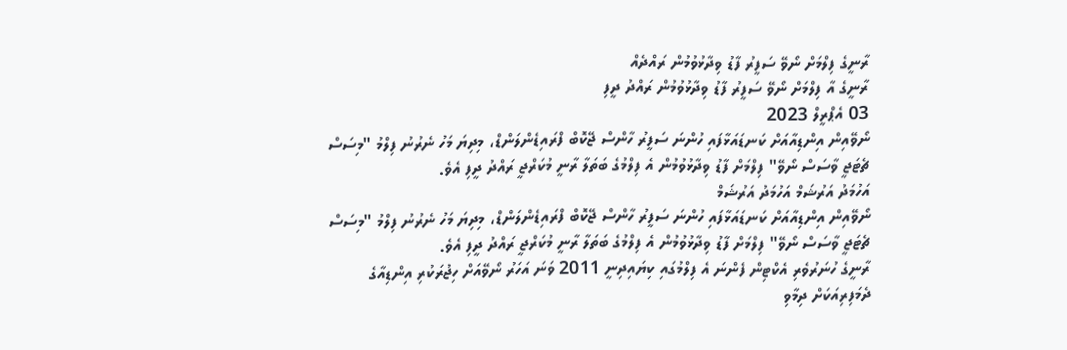ރާނީގެ ފިލްމަށް ނޯވޭ ސަފީރު ފާޑު ވިދާޅުވުމުން ރައްދެއް
ރާނީގެ އާ ފިލްމަށް ނޯވޭ ސަފީރު ފާޑު ވިދާޅުވުމުން ރައްދު ދީފި
03 އެޕްރީލް 2023
ނޯވޭއިން އިންޑިއާއަށް ކަނޑައަޅާފައި ހުންނަ ސަފީރު ހާންސް ޖޭކޮބް ފްރައިޑެންލަންޑް، މިދިޔަ މަހު ނެރުނު ފިލްމު "މިސަސް ޗެޓަޖީ ވާސަސް ނޯވޭ" ފިލްމަށް ފާޑު ވިދާޅުވުމުން އެ ފިލްމުގެ ބަތަލާ ރާނީ މުކަރްޖީ ރައްދު ދީފި އެވެ.
އަހުމަދު އަރުޝަމް އަހުމަދު އަރުޝަމް
ނޯވޭއިން އިންޑިއާއަށް ކަނޑައަޅާފައި ހުންނަ ސަފީރު ހާންސް ޖޭކޮބް ފްރައިޑެންލަންޑް، މިދިޔަ މަހު ނެރުނު ފިލްމު "މިސަސް ޗެޓަޖީ ވާސަސް ނޯވޭ" ފިލްމަށް ފާޑު ވިދާޅުވުމުން އެ ފިލްމުގެ ބަތަލާ ރާނީ މުކަރްޖީ ރައްދު ދީފި އެވެ.
ރާނީގެ ހުނަރުވެރި އެކްޓިން ފެންނަ އެ ފިލްމުގައި ކިޔައިދިނީ 2011 ވަނަ އަހަރު ނޯވޭއަށް ހިޖުރަކުރި އިންޑިއާގެ ދެމަފިރިއަކަށް ދިމާވި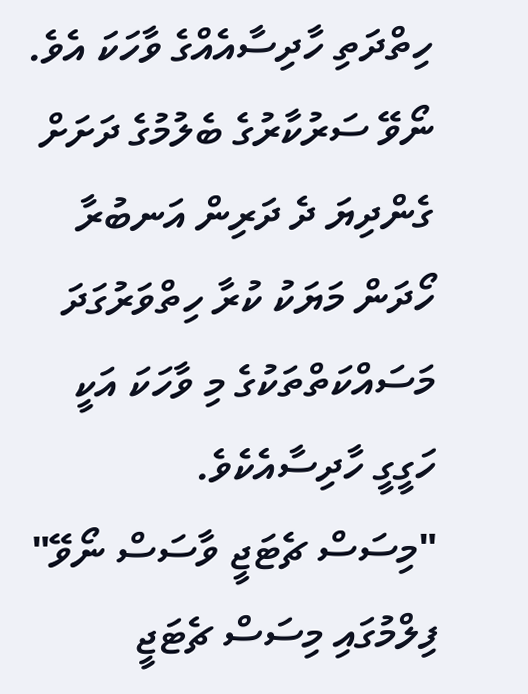ހިތްދަތި ހާދިސާއެއްގެ ވާހަކަ އެވެ. ނޯވޭ ސަރުކާރުގެ ބެލުމުގެ ދަށަށް ގެންދިޔަ ދެ ދަރިން އަނބުރާ ހޯދަން މަޔަކު ކުރާ ހިތްވަރުގަދަ މަސައްކަތްތަކުގެ މި ވާހަކަ އަކީ ހަގީގީ ހާދިސާއެކެވެ.
"މިސަސް ޗެޓަޖީ ވާސަސް ނޯވޭ" ފިލްމުގައި މިސަސް ޗެޓަޖީ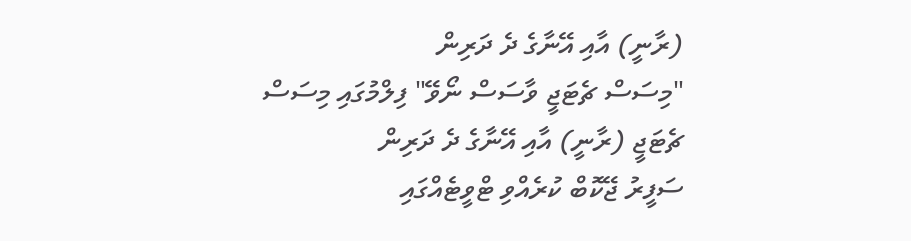(ރާނީ) އާއި އޭނާގެ ދެ ދަރިން
"މިސަސް ޗެޓަޖީ ވާސަސް ނޯވޭ" ފިލްމުގައި މިސަސް ޗެޓަޖީ (ރާނީ) އާއި އޭނާގެ ދެ ދަރިން
ސަފީރު ޖޭކޮބް ކުރެއްވި ޓްވީޓެއްގައި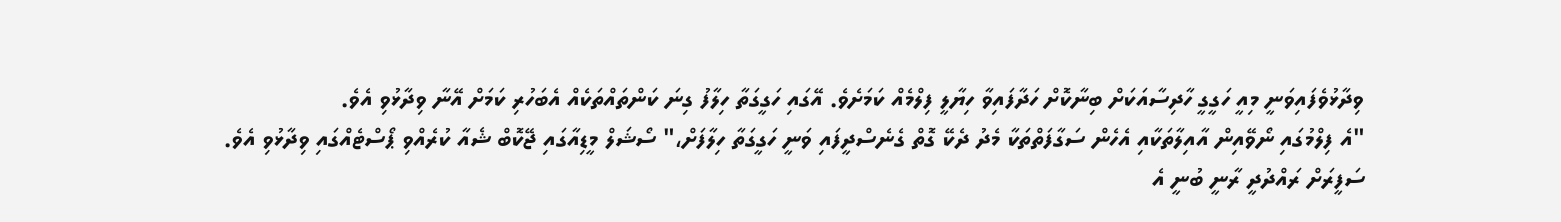ވިދާޅުވެފައިވަނީ މިއީ ހަގީގީ ހާދިސާއަކަށް ބިނާކޮށް ހަދާފައިވާ ހިޔާލީ ފިލްމެއް ކަމަށެވެ. އޭގައި ހަގީގަތާ ހިލާފު ގިނަ ކަންތައްތަކެއް އެބަހުރި ކަމަށް އޭނާ ވިދާޅުވި އެވެ.
"އެ ފިލްމުގައި ނޯވޭއިން އާއިލާތަކާއި އެހެން ސަގާފަތްތަކާ މެދު ދެކޭ ގޮތް ގެނެސްދީފައި ވަނީ ހަގީގަތާ ހިލާފަށް،" ސޯޝަލް މީޑިއާގައި ޖޭކޮބް ޝެއާ ކުރެއްވި ޕޯސްޓެއްގައި ވިދާޅުވި އެވެ.
ސަފީރަށް ރައްދުދީ ރާނީ ބުނީ އެ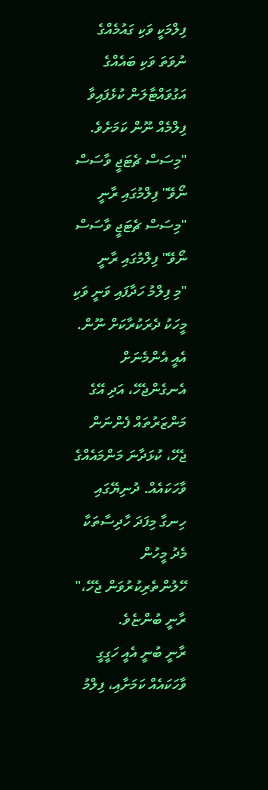ފިލްމަކީ ވަކި ގައުމެއްގެ ނުވަތަ ވަކި ބައެއްގެ އަގުވައްޓާލަން ކުޅެފައިވާ ފިލްމެއް ނޫން ކަމަށެވެ.
"މިސަސް ޗެޓަޖީ ވާސަސް ނޯވޭ" ފިލްމުގައި ރާނީ
"މިސަސް ޗެޓަޖީ ވާސަސް ނޯވޭ" ފިލްމުގައި ރާނީ
"މި ފިލްމު ހަދާފައި ވަނީ ވަކި މީހަކު ދެރަކުރާކަށް ނޫން. އެއީ އެންމެނަށް އެނގެންޖެހޭ، އަދި އޭގެ މަންޒަރުތައް ފެންނަން ޖެހޭ، ކުޅަދާނަ މަންމައެއްގެ ވާހަކައެއް. ދުނިޔޭގައި ހިނގާ މިފަދަ ހާދިސާތަކާ މެދު މީހުން ހޭލުންތެރިކުރުވަން ޖެހޭ،" ރާނީ ބުންޏެވެ.
ރާނީ ބުނީ އެއީ ހަގީގީ ވާހަކައެއް ކަމަށާއި، ފިލްމު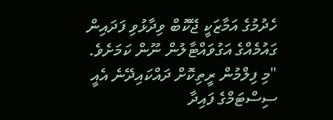ހެދުމުގެ އަމާޒަކީ ޖޭކޮބް ވިދާޅުވި ފަދައިން ގައުމެއްގެ އަގުވައްޓާލުން ނޫން ކަމަށެވެ.
"މި ފިލްމުން ރީތިކޮށް ދައްކައިދޭނެ އެއީ ސިސްޓަމްގެ ފައިދާ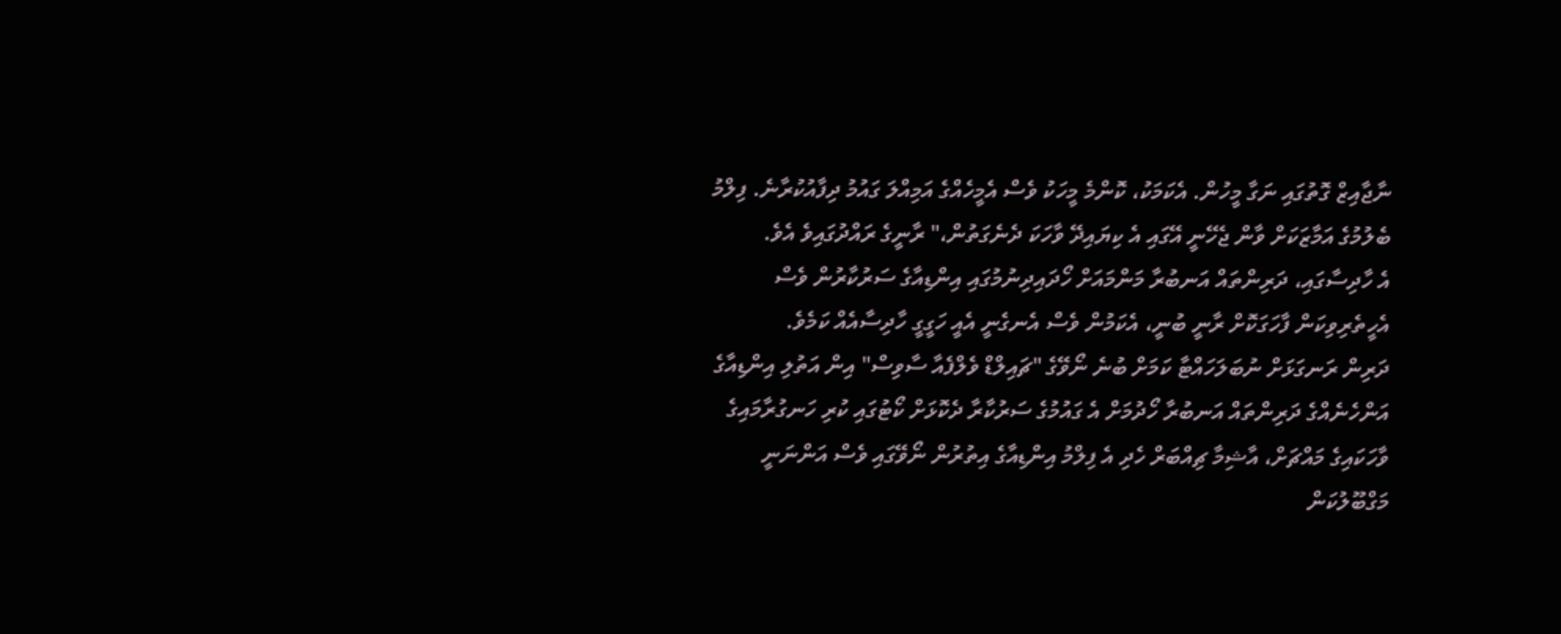ނާޖާއިޒް ގޮތުގައި ނަގާ މީހުން. އެކަމަކު، ކޮންމެ މީހަކު ވެސް އެމީހެއްގެ އަމިއްލަ ގައުމު ދިފާއުކުރާނެ. ފިލްމު ބެލުމުގެ އަމާޒަކަށް ވާން ޖެހޭނީ އޭގައި އެ ކިޔައިދޭ ވާހަކަ ދެނެގަތުން،" ރާނީގެ ރައްދުގައިވެ އެވެ.
އެ ހާދިސާގައި، ދަރިންތައް އަނބުރާ މަންމައަށް ހޯދައިދިނުމުގައި އިންޑިއާގެ ސަރުކާރުން ވެސް އެހީތެރިވިކަން ފާހަގަކޮށް ރާނީ ބުނީ، އެކަމުން ވެސް އެނގެނީ އެއީ ހަގީގީ ހާދިސާއެއް ކަމެވެ.
ދަރިން ރަނގަޅަށް ނުބަލަހައްޓާ ކަމަށް ބުނެ ނޯވޭގެ "ޗައިލްޑް ވެލްފެއާ ސާވިސް" އިން އަތުލި އިންޑިއާގެ އަންހެނެއްގެ ދަރިންތައް އަނބުރާ ހޯދުމަށް އެ ގައުމުގެ ސަރުކާރާ ދެކޮޅަށް ކޯޓުގައި ކުރި ހަނގުރާމައިގެ ވާހަކައިގެ މައްޗަށް، އާޝިމާ ޗިއްބަރް ހެދި އެ ފިލްމު އިންޑިއާގެ އިތުރުން ނޯވޭގައި ވެސް އަންނަނީ މަގްބޫލުކަން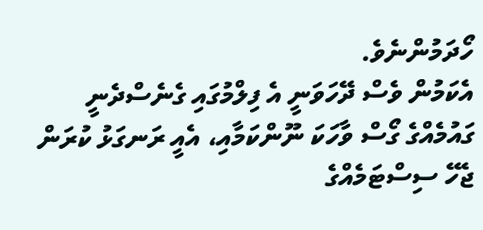ހޯދަމުންނެވެ.
އެކަމުން ވެސް ދޭހަވަނީ އެ ފިލްމުގައި ގެނެސްދެނީ ގައުމެއްގެ ގޯސް ވާހަކަ ނޫންކަމާއި، އެއީ ރަނގަޅު ކުރަން ޖެހޭ ސިސްޓަމެއްގެ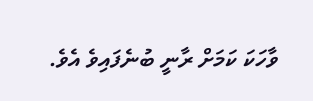ވާހަކަ ކަމަށް ރާނީ ބުނެފައިވެ އެވެ.